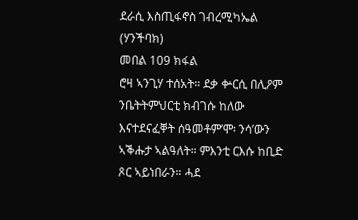ደራሲ እስጢፋኖስ ገብረሚካኤል (ሃንችባክ)
መበል 109 ክፋል
ሮዛ ኣንጊሃ ተሰአት። ደቃ ቍርሲ በሊዖም ንቤትትምህርቲ ክብገሱ ከለው እናተደናፈቐት ሰዓመቶም’ሞ፡ ንሳ’ውን ኣቕሑታ ኣልዓለት። ምእንቲ ርእሱ ከቢድ ጾር ኣይነበራን። ሓደ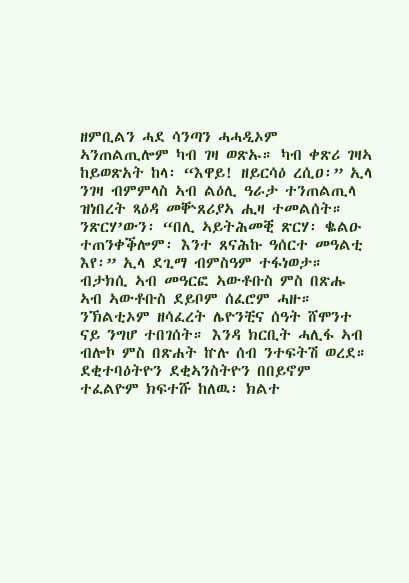ዘምቢልን ሓደ ሳንጣን ሓሓዲኦም ኣንጠልጢሎም ካብ ገዛ ወጽኡ። ካብ ቀጽሪ ገዛኣ ከይወጽአት ከላ፡ “እዋይ! ዘይርሳዕ ረሲዐ፡” ኢላ ንገዛ ብምምላስ ኣብ ልዕሊ ዓራታ ተንጠልጢላ ዝነበረት ጻዕዳ መቝጸሪያኣ ሒዛ ተመልሰት። ንጽርሃ’ውን፡ “በሊ ኣይትሕመቒ ጽርሃ፡ ቈልዑ ተጠንቀቕሎም፡ እንተ ጸናሕኩ ዓሰርተ መዓልቲ እየ፡” ኢላ ደጊማ ብምስዓም ተፋነወታ።
ብታክሲ ኣብ መዓርፎ ኣውቶቡስ ምስ በጽሑ ኣብ ኣውቶቡስ ደይቦም ሰፈሮም ሓዙ። ንኽልቲኦም ዘሳፈረት ሌዮንቺና ሰዓት ሸሞንተ ናይ ንግሆ ተበገሰት። እንዳ ክርቢት ሓሊፋ ኣብ ብሎኮ ምስ በጽሐት ኵሉ ሰብ ንተፍትሽ ወረደ። ደቂተባዕትዮን ደቂኣንስትዮን በበይኖም ተፈልዮም ክፍተሹ ከለዉ፡ ክልተ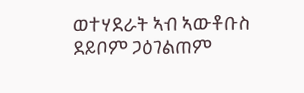ወተሃደራት ኣብ ኣውቶቡስ ደይቦም ጋዕገልጠም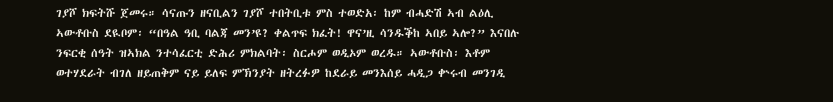ገያሾ ክፍትሹ ጀመሩ። ሳናጡን ዘናቢልን ገያሾ ተበትቢቱ ምስ ተወድአ፡ ከም ብሓድሽ ኣብ ልዕሊ ኣውቶቡስ ደዪቦም፡ “በዓል ዓቢ ባልጃ መን’ዩ? ቀልጥፍ ክፈት! ዋና’ዚ ሳንዱቕከ ኣበይ ኣሎ?” እናበሉ ንፍርቂ ሰዓት ዝኣክል ንተሳፈርቲ ድሕሪ ምክልባት፡ ስርሖም ወዲኦም ወረዱ። ኣውቶቡስ፡ እቶም ወተሃደራት ብገለ ዘይጠቅም ናይ ይለፍ ምኽንያት ዘትረፉዎ ከደራይ መንእሰይ ሓዲጋ ቍሩብ መንገዲ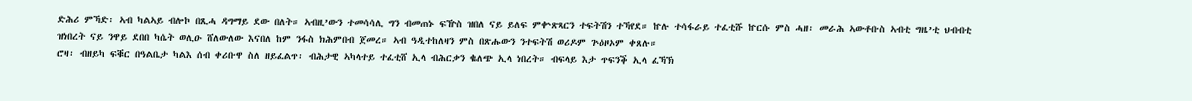ድሕሪ ምኻድ፡ ኣብ ካልኣይ ብሎኮ በጺሓ ዳግማይ ደው በለት። ኣብዚ’ውን ተመሳሳሊ ግን ብመጠኑ ፍዅስ ዝበለ ናይ ይለፍ ምቍጽጻርን ተፍትሽን ተኻየደ። ኵሉ ተሳፋራይ ተፈቲሹ ኵርሱ ምስ ሓዘ፡ መራሕ ኣውቶቡስ ኣብቲ ግዜ’ቲ ህብብቲ ዝነበረት ናይ ንዋይ ደበበ ካሴት ወሊዑ ሸለውለው እናበለ ከም ንፋስ ክሕምበብ ጀመረ። ኣብ ዓዲተከለዛን ምስ በጽሑውን ንተፍትሽ ወሪዶም ጕዕዞኦም ቀጸሉ።
ሮዛ፡ ብዘይካ ፍቑር በዓልቤታ ካልእ ሰብ ቀሪቡዋ ስለ ዘይፈልጥ፡ ብሕታዊ ኣካላተይ ተፈቲሸ ኢላ ብሕርቃን ቈለጭ ኢላ ነበረት። ብፍላይ እታ ጥፍንቕ ኢላ ፈኻኽ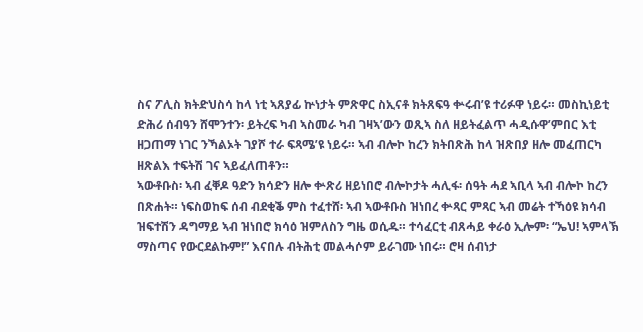ስና ፖሊስ ክትድህስሳ ከላ ነቲ ኣጸያፊ ኵነታት ምጽዋር ስኢናቶ ክትጸፍዓ ቍሩብ’ዩ ተሪፉዋ ነይሩ። መስኪነይቲ ድሕሪ ሰብዓን ሸሞንተን፡ ይትረፍ ካብ ኣስመራ ካብ ገዛኣ’ውን ወጺኣ ስለ ዘይትፈልጥ ሓዲሱዋ’ምበር እቲ ዘጋጠማ ነገር ንኻልኦት ገያሾ ተራ ፍጻሜ’ዩ ነይሩ። ኣብ ብሎኮ ከረን ክትበጽሕ ከላ ዝጽበያ ዘሎ መፈጠርካ ዘጽልእ ተፍትሽ ገና ኣይፈለጠቶን።
ኣውቶቡስ፡ ኣብ ፈቐዶ ዓድን ክሳድን ዘሎ ቍጽሪ ዘይነበሮ ብሎኮታት ሓሊፋ፡ ሰዓት ሓደ ኣቢላ ኣብ ብሎኮ ከረን በጽሐት። ነፍስወከፍ ሰብ ብደቂቕ ምስ ተፈተሸ፡ ኣብ ኣውቶቡስ ዝነበረ ቍጻር ምጻር ኣብ መሬት ተኻዕዩ ክሳብ ዝፍተሽን ዳግማይ ኣብ ዝነበሮ ክሳዕ ዝምለስን ግዜ ወሲዱ። ተሳፈርቲ ብጸሓይ ቀራዕ ኢሎም፡ “ኤህ! ኣምላኽ ማስጣና የውርደልኩም!” እናበሉ ብትሕቲ መልሓሶም ይራገሙ ነበሩ። ሮዛ ሰብነታ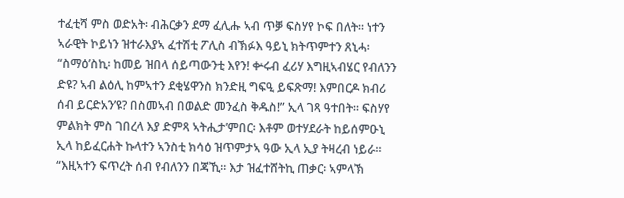ተፈቲሻ ምስ ወድአት፡ ብሕርቃን ደማ ፈሊሑ ኣብ ጥቓ ፍስሃየ ኮፍ በለት። ነተን ኣራዊት ኮይነን ዝተራእያኣ ፈተሽቲ ፖሊስ ብኽፉእ ዓይኒ ክትጥምተን ጸኒሓ፡ “ስማዕ’ስኪ፡ ከመይ ዝበላ ሰይጣውንቲ እየን! ቍሩብ ፈሪሃ እግዚኣብሄር የብለንን ድዩ? ኣብ ልዕሊ ከምኣተን ደቂሄዋንስ ክንድዚ ግፍዒ ይፍጽማ! እምበርዶ ክብሪ ሰብ ይርድአን’ዩ? በስመኣብ በወልድ መንፈስ ቅዱስ!” ኢላ ገጻ ዓተበት። ፍስሃየ ምልክት ምስ ገበረላ እያ ድምጻ ኣትሒታ’ምበር፡ እቶም ወተሃደራት ከይሰምዑኒ ኢላ ከይፈርሐት ኩላተን ኣንስቲ ክሳዕ ዝጥምታኣ ዓው ኢላ ኢያ ትዛረብ ነይራ።
“እዚኣተን ፍጥረት ሰብ የብለንን በጃኺ። እታ ዝፈተሸትኪ ጠቃር፡ ኣምላኽ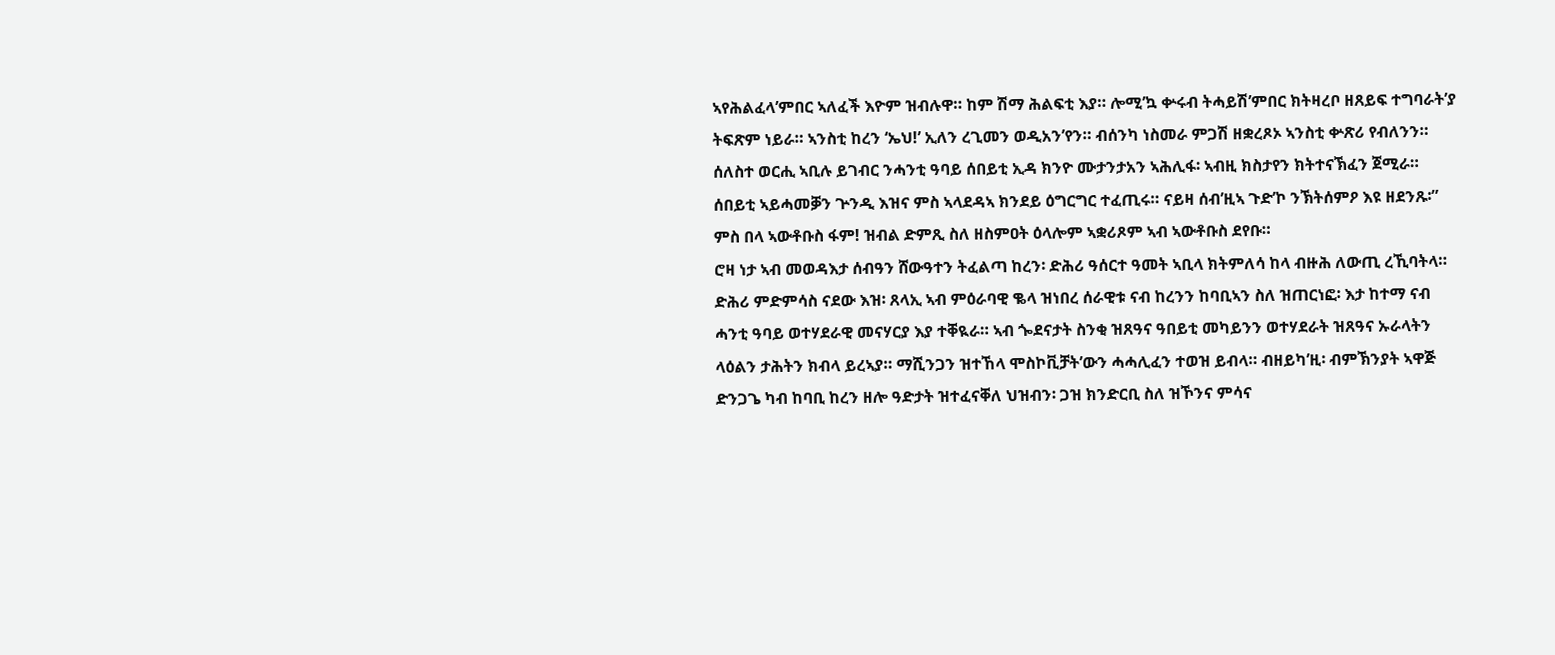ኣየሕልፈላ’ምበር ኣለፈች እዮም ዝብሉዋ። ከም ሽማ ሕልፍቲ እያ። ሎሚ’ኳ ቍሩብ ትሓይሽ’ምበር ክትዛረቦ ዘጸይፍ ተግባራት’ያ ትፍጽም ነይራ። ኣንስቲ ከረን ‘ኤህ!’ ኢለን ረጊመን ወዲአን’የን። ብሰንካ ነስመራ ምጋሽ ዘቋረጾኦ ኣንስቲ ቍጽሪ የብለንን። ሰለስተ ወርሒ ኣቢሉ ይገብር ንሓንቲ ዓባይ ሰበይቲ ኢዳ ክንዮ ሙታንታአን ኣሕሊፋ፡ ኣብዚ ክስታየን ክትተናኽፈን ጀሚራ። ሰበይቲ ኣይሓመቓን ጕንዲ እዝና ምስ ኣላደዳኣ ክንደይ ዕግርግር ተፈጢሩ። ናይዛ ሰብ’ዚኣ ጉድ’ኮ ንኽትሰምዖ እዩ ዘደንጹ፡” ምስ በላ ኣውቶቡስ ፋም! ዝብል ድምጺ ስለ ዘስምዐት ዕላሎም ኣቋሪጾም ኣብ ኣውቶቡስ ደየቡ።
ሮዛ ነታ ኣብ መወዳእታ ሰብዓን ሸውዓተን ትፈልጣ ከረን፡ ድሕሪ ዓሰርተ ዓመት ኣቢላ ክትምለሳ ከላ ብዙሕ ለውጢ ረኺባትላ። ድሕሪ ምድምሳስ ናደው እዝ፡ ጸላኢ ኣብ ምዕራባዊ ቈላ ዝነበረ ሰራዊቱ ናብ ከረንን ከባቢኣን ስለ ዝጠርነፎ፡ እታ ከተማ ናብ ሓንቲ ዓባይ ወተሃደራዊ መናሃርያ እያ ተቐዪራ። ኣብ ጐደናታት ስንቂ ዝጸዓና ዓበይቲ መካይንን ወተሃደራት ዝጸዓና ኡራላትን ላዕልን ታሕትን ክብላ ይረኣያ። ማሺንጋን ዝተኸላ ሞስኮቪቻት’ውን ሓሓሊፈን ተወዝ ይብላ። ብዘይካ’ዚ፡ ብምኽንያት ኣዋጅ ድንጋጌ ካብ ከባቢ ከረን ዘሎ ዓድታት ዝተፈናቐለ ህዝብን፡ ጋዝ ክንድርቢ ስለ ዝኾንና ምሳና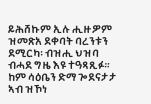ይሕሸኩም ኢሉ ሒዙዎም ዝመጽአ ደቀባት ባረንቱን ደሚርካ፡ ብዝሒ ህዝባ ብሓደ ግዜ እዩ ተዓጻጺፉ። ከም ሳዕቤን ድማ ጐደናታታ ኣብ ዝኾነ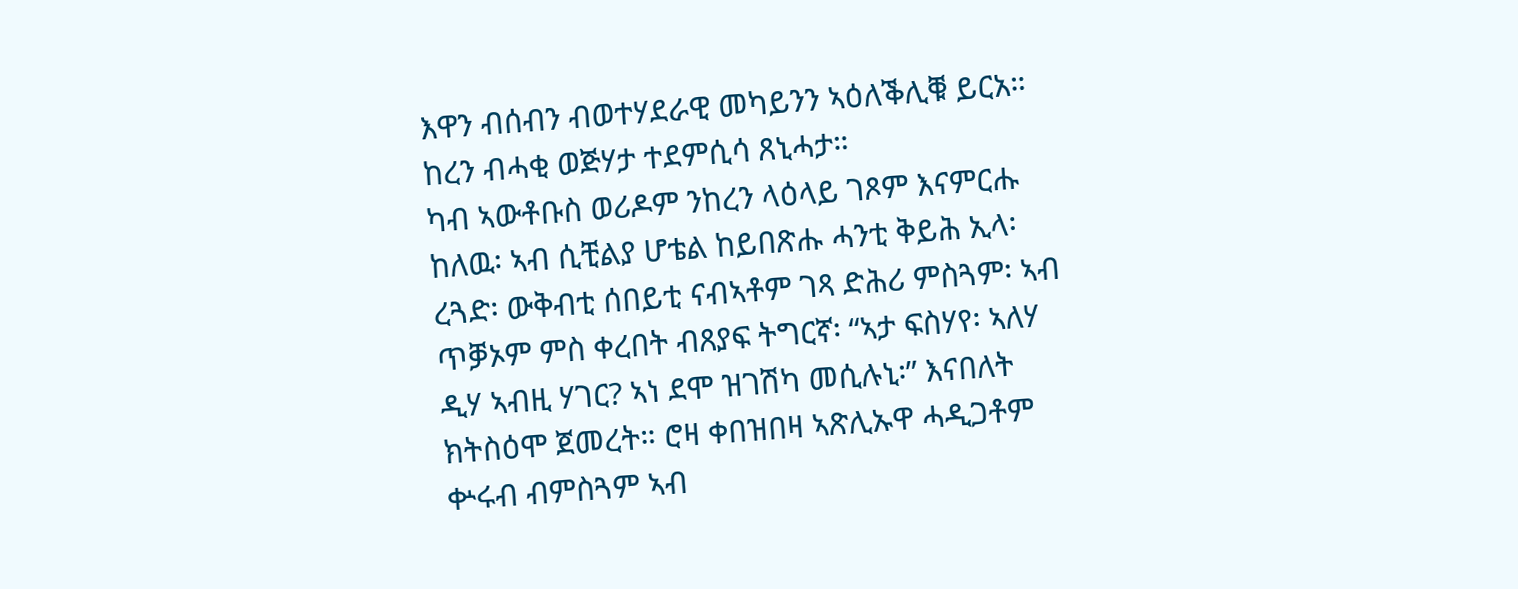እዋን ብሰብን ብወተሃደራዊ መካይንን ኣዕለቕሊቑ ይርአ። ከረን ብሓቂ ወጅሃታ ተደምሲሳ ጸኒሓታ።
ካብ ኣውቶቡስ ወሪዶም ንከረን ላዕላይ ገጾም እናምርሑ ከለዉ፡ ኣብ ሲቺልያ ሆቴል ከይበጽሑ ሓንቲ ቅይሕ ኢላ፡ ረጓድ፡ ውቅብቲ ሰበይቲ ናብኣቶም ገጻ ድሕሪ ምስጓም፡ ኣብ ጥቓኦም ምስ ቀረበት ብጸያፍ ትግርኛ፡ “ኣታ ፍስሃየ፡ ኣለሃ ዲሃ ኣብዚ ሃገር? ኣነ ደሞ ዝገሽካ መሲሉኒ፡” እናበለት ክትስዕሞ ጀመረት። ሮዛ ቀበዝበዛ ኣጽሊኡዋ ሓዲጋቶም ቍሩብ ብምስጓም ኣብ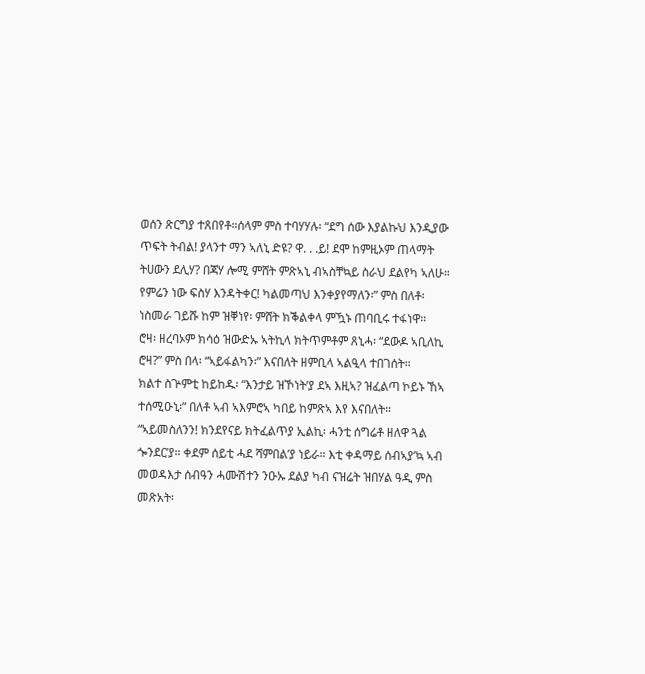ወሰን ጽርግያ ተጸበየቶ።ሰላም ምስ ተባሃሃሉ፡ “ደግ ሰው እያልኩህ እንዲያው ጥፍት ትብል! ያላንተ ማን ኣለኒ ድዩ? ዋ. . .ይ! ደሞ ከምዚኦም ጠላማት ትሀውን ደሊሃ? በጃሃ ሎሚ ምሸት ምጽኣኒ ብኣስቸኳይ ስራህ ደልየካ ኣለሁ። የምሬን ነው ፍስሃ እንዳትቀር! ካልመጣህ እንቀያየማለን፡” ምስ በለቶ፡ ነስመራ ገይሹ ከም ዝቐነየ፡ ምሸት ክቕልቀላ ምዃኑ ጠባቢሩ ተፋነዋ።
ሮዛ፡ ዘረባኦም ክሳዕ ዝውድኡ ኣትኪላ ክትጥምቶም ጸኒሓ፡ “ደውዶ ኣቢለኪ ሮዛ?” ምስ በላ፡ “ኣይፋልካን፡” እናበለት ዘምቢላ ኣልዒላ ተበገሰት።
ክልተ ስጕምቲ ከይከዱ፡ “እንታይ ዝኾነት’ያ ደኣ እዚኣ? ዝፈልጣ ኮይኑ ኸኣ ተሰሚዑኒ፡” በለቶ ኣብ ኣእምሮኣ ካበይ ከምጽኣ እየ እናበለት።
“ኣይመስለንን! ክንደየናይ ክትፈልጥያ ኢልኪ፡ ሓንቲ ሰግሬቶ ዘለዋ ጓል ጐንደር’ያ። ቀደም ሰይቲ ሓደ ሻምበል’ያ ነይራ። እቲ ቀዳማይ ሰብኣያ’ኳ ኣብ መወዳእታ ሰብዓን ሓሙሽተን ንዑኡ ደልያ ካብ ናዝሬት ዝበሃል ዓዲ ምስ መጽአት፡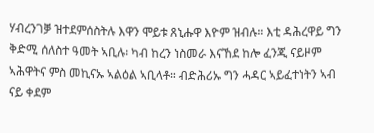ሃብረንገቓ ዝተደምሰስትሉ እዋን ሞይቱ ጸኒሑዋ እዮም ዝብሉ። እቲ ዳሕረዋይ ግን ቅድሚ ሰለስተ ዓመት ኣቢሉ፡ ካብ ከረን ነስመራ እናኸደ ከሎ ፈንጂ ናይዞም ኣሕዋትና ምስ መኪናኡ ኣልዕል ኣቢላቶ። ብድሕሪኡ ግን ሓዳር ኣይፈተነትን ኣብ ናይ ቀደም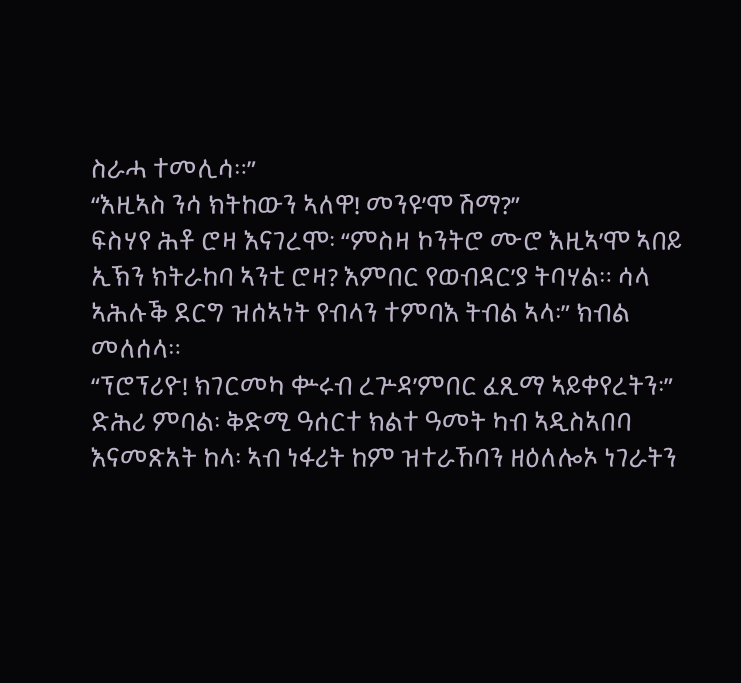ስራሓ ተመሊሳ።”
“እዚኣስ ንሳ ክትከውን ኣለዋ! መንዩ’ሞ ሽማ?”
ፍስሃየ ሕቶ ሮዛ እናገረሞ፡ “ምስዛ ኮንትሮ ሙሮ እዚኣ’ሞ ኣበይ ኢኽን ክትራከባ ኣንቲ ሮዛ? እምበር የወብዳር’ያ ትባሃል። ሳላ ኣሕሉቕ ደርግ ዝሰኣነት የብላን ተምባእ ትብል ኣላ፡” ክብል መለሰላ።
“ፕሮፕሪዮ! ክገርመካ ቍሩብ ረጕዳ’ምበር ፈጺማ ኣይቀየረትን፡” ድሕሪ ምባል፡ ቅድሚ ዓሰርተ ክልተ ዓመት ካብ ኣዲስኣበባ እናመጽአት ከላ፡ ኣብ ነፋሪት ከም ዝተራኸባን ዘዕለሎኦ ነገራትን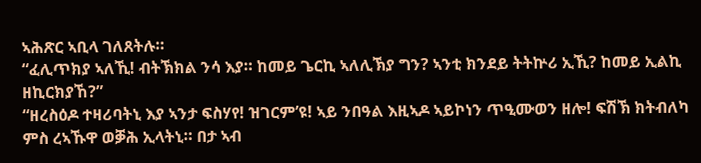ኣሕጽር ኣቢላ ገለጸትሉ።
“ፈሊጥክያ ኣለኺ! ብትኽክል ንሳ እያ። ከመይ ጌርኪ ኣለሊኽያ ግን? ኣንቲ ክንደይ ትትኵሪ ኢኺ? ከመይ ኢልኪ ዘኪርክያኸ?”
“ዘረስዕዶ ተዛሪባትኒ እያ ኣንታ ፍስሃየ! ዝገርም’ዩ! ኣይ ንበዓል እዚኣዶ ኣይኮነን ጥዒሙወን ዘሎ! ፍሽኽ ክትብለካ ምስ ረኣኹዋ ወቓሕ ኢላትኒ። በታ ኣብ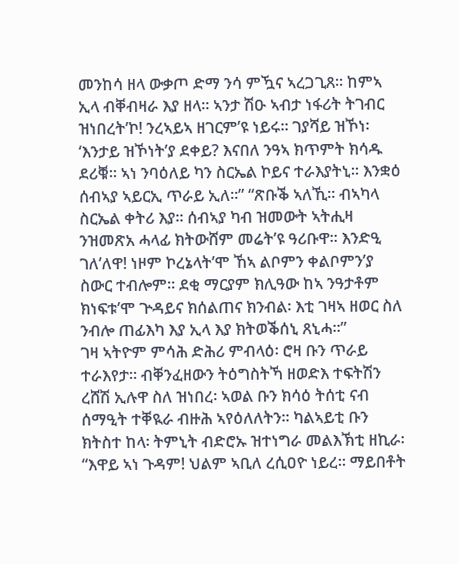መንከሳ ዘላ ውቃጦ ድማ ንሳ ምዃና ኣረጋጊጸ። ከምኣ ኢላ ብቐብዛራ እያ ዘላ። ኣንታ ሽዑ ኣብታ ነፋሪት ትገብር ዝነበረት’ኮ! ንረኣይኣ ዘገርም’ዩ ነይሩ። ገያሻይ ዝኾነ፡ ‘እንታይ ዝኾነት’ያ ደቀይ? እናበለ ንዓኣ ክጥምት ክሳዱ ደሪቑ። ኣነ ንባዕለይ ካን ስርኤል ኮይና ተራእያትኒ። እንቋዕ ሰብኣያ ኣይርኢ ጥራይ ኢለ።” “ጽቡቕ ኣለኺ። ብኣካላ ስርኤል ቀትሪ እያ። ሰብኣያ ካብ ዝመውት ኣትሒዛ ንዝመጽአ ሓላፊ ክትውሸም መሬት’ዩ ዓሪቡዋ። እንድዒ ገለ’ለዋ! ነዞም ኮረኔላት’ሞ ኸኣ ልቦምን ቀልቦምን’ያ ስውር ተብሎም። ደቂ ማርያም ክሊዓው ከኣ ንዓታቶም ክነፍቱ’ሞ ጕዳይና ክሰልጠና ክንብል፡ እቲ ገዛኣ ዘወር ስለ ንብሎ ጠፊእካ እያ ኢላ እያ ክትወቕሰኒ ጸኒሓ።”
ገዛ ኣትዮም ምሳሕ ድሕሪ ምብላዕ፡ ሮዛ ቡን ጥራይ ተራእየታ። ብቐንፈዘውን ትዕግስትኻ ዘወድእ ተፍትሽን ረሸሽ ኢሉዋ ስለ ዝነበረ፡ ኣወል ቡን ክሳዕ ትሰቲ ናብ ሰማዒት ተቐዪራ ብዙሕ ኣየዕለለትን። ካልኣይቲ ቡን ክትስተ ከላ፡ ትምኒት ብድሮኡ ዝተነግራ መልእኽቲ ዘኪራ፡ “እዋይ ኣነ ጉዳም! ህልም ኣቢለ ረሲዐዮ ነይረ። ማይበቶት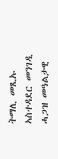ትማሊ መጺኡ ኣስተዳደር መንገዲ ሓጋዝ መዓልታዊ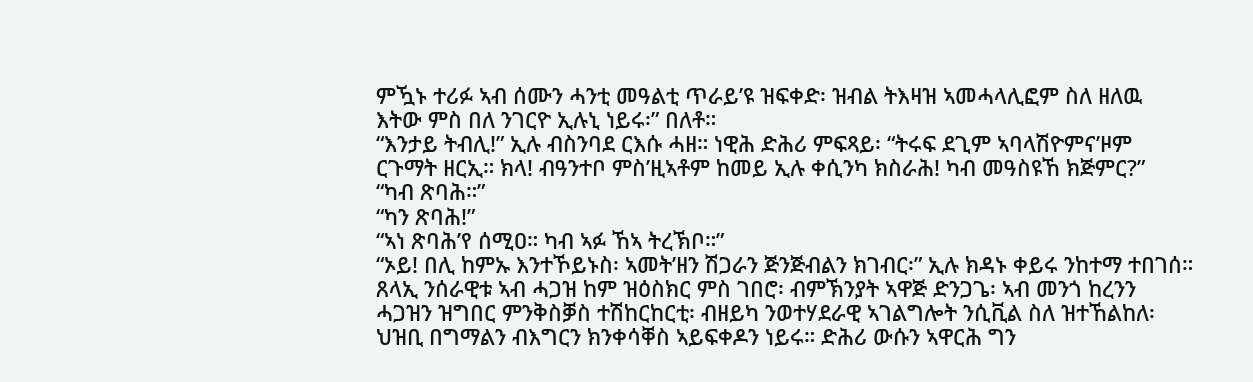ምዃኑ ተሪፉ ኣብ ሰሙን ሓንቲ መዓልቲ ጥራይ’ዩ ዝፍቀድ፡ ዝብል ትእዛዝ ኣመሓላሊፎም ስለ ዘለዉ እትው ምስ በለ ንገርዮ ኢሉኒ ነይሩ፡” በለቶ።
“እንታይ ትብሊ!” ኢሉ ብስንባደ ርእሱ ሓዘ። ነዊሕ ድሕሪ ምፍጻይ፡ “ትሩፍ ደጊም ኣባላሽዮምና’ዞም ርጉማት ዘርኢ። ክላ! ብዓንተቦ ምስ’ዚኣቶም ከመይ ኢሉ ቀሲንካ ክስራሕ! ካብ መዓስዩኸ ክጅምር?”
“ካብ ጽባሕ።”
“ካን ጽባሕ!”
“ኣነ ጽባሕ’የ ሰሚዐ። ካብ ኣፉ ኸኣ ትረኽቦ።”
“ኦይ! በሊ ከምኡ እንተኾይኑስ፡ ኣመት’ዘን ሽጋራን ጅንጅብልን ክገብር፡” ኢሉ ክዳኑ ቀይሩ ንከተማ ተበገሰ።
ጸላኢ ንሰራዊቱ ኣብ ሓጋዝ ከም ዝዕስክር ምስ ገበሮ፡ ብምኽንያት ኣዋጅ ድንጋጌ፡ ኣብ መንጎ ከረንን ሓጋዝን ዝግበር ምንቅስቓስ ተሽከርከርቲ፡ ብዘይካ ንወተሃደራዊ ኣገልግሎት ንሲቪል ስለ ዝተኸልከለ፡ ህዝቢ በግማልን ብእግርን ክንቀሳቐስ ኣይፍቀዶን ነይሩ። ድሕሪ ውሱን ኣዋርሕ ግን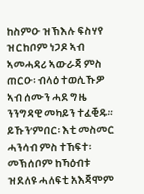ከስምዑ ዝኽእሉ ፍስሃየ ዝርከቦም ነጋዶ ኣብ ኣመሓዳሪ ኣውራጃ ምስ ጠርዑ፡ ብላዕ ተወሲኹዎ ኣብ ሰሙን ሓደ ግዜ ንንግዳዊ መካይን ተፈቒዱ። ይኹን’ምበር፡ እቲ መስመር ሓንሳብ ምስ ተኸፍተ፡ መኽሰቦም ከኻዕብቱ ዝደለዩ ሓለፍቲ አእጃሞም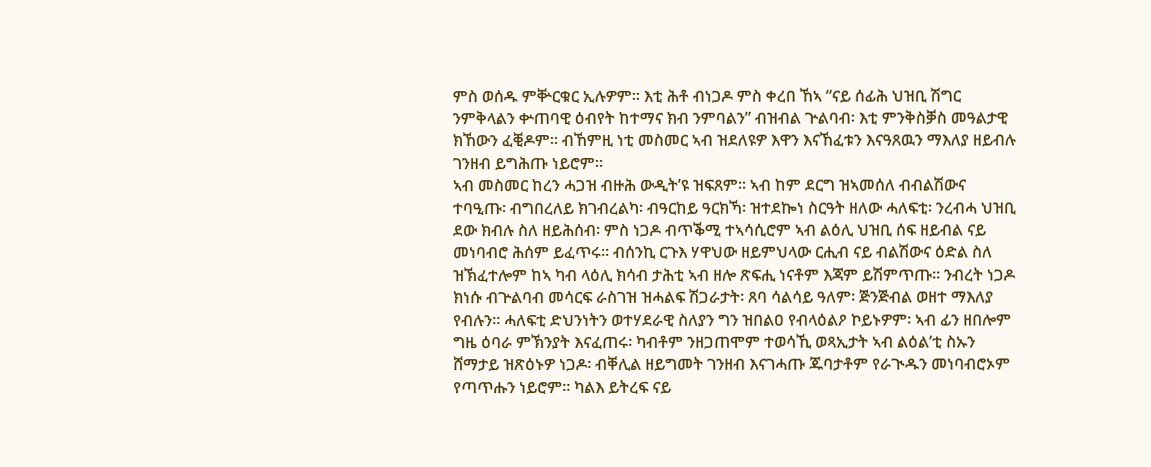ምስ ወሰዱ ምቝርቁር ኢሉዎም። እቲ ሕቶ ብነጋዶ ምስ ቀረበ ኸኣ “ናይ ሰፊሕ ህዝቢ ሽግር ንምቅላልን ቍጠባዊ ዕብየት ከተማና ክብ ንምባልን” ብዝብል ጕልባብ፡ እቲ ምንቅስቓስ መዓልታዊ ክኸውን ፈቒዶም። ብኸምዚ ነቲ መስመር ኣብ ዝደለዩዎ እዋን እናኸፈቱን እናዓጸዉን ማእለያ ዘይብሉ ገንዘብ ይግሕጡ ነይሮም።
ኣብ መስመር ከረን ሓጋዝ ብዙሕ ውዲት’ዩ ዝፍጸም። ኣብ ከም ደርግ ዝኣመሰለ ብብልሽውና ተባዒጡ፡ ብግበረለይ ክገብረልካ፡ ብዓርከይ ዓርክኻ፡ ዝተደኰነ ስርዓት ዘለው ሓለፍቲ፡ ንረብሓ ህዝቢ ደው ክብሉ ስለ ዘይሕሰብ፡ ምስ ነጋዶ ብጥቕሚ ተኣሳሲሮም ኣብ ልዕሊ ህዝቢ ሰፍ ዘይብል ናይ መነባብሮ ሕሰም ይፈጥሩ። ብሰንኪ ርጉእ ሃዋህው ዘይምህላው ርሒብ ናይ ብልሽውና ዕድል ስለ ዝኽፈተሎም ከኣ ካብ ላዕሊ ክሳብ ታሕቲ ኣብ ዘሎ ጽፍሒ ነናቶም እጃም ይሽምጥጡ። ንብረት ነጋዶ ክነሱ ብጕልባብ መሳርፍ ራስገዝ ዝሓልፍ ሽጋራታት፡ ጸባ ሳልሳይ ዓለም፡ ጅንጅብል ወዘተ ማእለያ የብሉን። ሓለፍቲ ድህንነትን ወተሃደራዊ ስለያን ግን ዝበልዐ የብላዕልዖ ኮይኑዎም፡ ኣብ ፊን ዘበሎም ግዜ ዕባራ ምኽንያት እናፈጠሩ፡ ካብቶም ንዘጋጠሞም ተወሳኺ ወጻኢታት ኣብ ልዕል’ቲ ስኡን ሸማታይ ዝጽዕኑዎ ነጋዶ፡ ብቐሊል ዘይግመት ገንዘብ እናገሓጡ ጁባታቶም የራጒዱን መነባብሮኦም የጣጥሑን ነይሮም። ካልእ ይትረፍ ናይ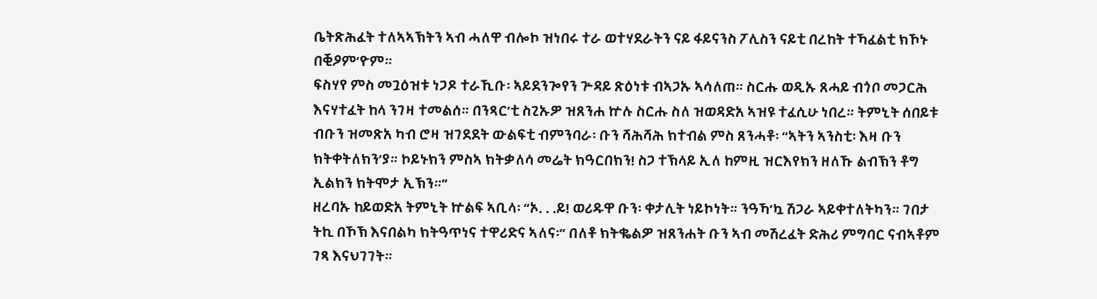ቤትጽሕፈት ተለኣኣኽትን ኣብ ሓለዋ ብሎኮ ዝነበሩ ተራ ወተሃደራትን ናይ ፋይናንስ ፖሊስን ናይቲ በረከት ተኻፈልቲ ክኾኑ በቒዖም’ዮም።
ፍስሃየ ምስ መጓዕዝቱ ነጋዶ ተራኺቡ፡ ኣይደንጐየን ጕዳይ ጽዕነቱ ብኣጋኡ ኣሳለጠ። ስርሑ ወዲኡ ጸሓይ ብጎቦ መጋርሕ እናሃተፈት ከላ ንገዛ ተመልሰ። በንጻር’ቲ ስጊኡዎ ዝጸንሐ ኵሉ ስርሑ ስለ ዝወዳድአ ኣዝዩ ተፈሲሁ ነበረ። ትምኒት ሰበይቱ ብቡን ዝመጽአ ካብ ሮዛ ዝገደደት ውልፍቲ ብምንባራ፡ ቡን ሻሕሻሕ ክተብል ምስ ጸንሓቶ፡ “ኣትን ኣንስቲ፡ እዛ ቡን ክትቀትለክን’ያ። ኮይኑክን ምስኣ ክትቃለሳ መሬት ክዓርበክን! ስጋ ተኽላይ ኢለ ከምዚ ዝርእየክን ዘለኹ ልብኽን ቶግ ኢልክን ክትሞታ ኢኽን።”
ዘረባኡ ከይወድአ ትምኒት ኵልፍ ኣቢላ፡ “ኦ. . .ይ! ወሪዱዋ ቡን፡ ቀታሊት ነይኮነት። ንዓኻ’ኳ ሽጋራ ኣይቀተለትካን። ገበታ ትኪ በኾኽ እናበልካ ክትዓጥነና ተዋሪድና ኣለና፡” በለቶ ክትቈልዎ ዝጸንሐት ቡን ኣብ መሽረፈት ድሕሪ ምግባር ናብኣቶም ገጻ እናህገገት።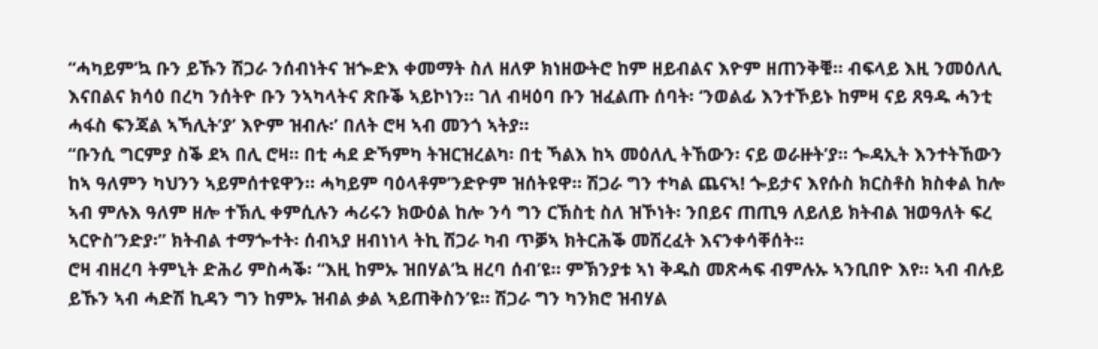“ሓካይም’ኳ ቡን ይኹን ሽጋራ ንሰብነትና ዝጐድእ ቀመማት ስለ ዘለዎ ክነዘውትሮ ከም ዘይብልና እዮም ዘጠንቅቑ። ብፍላይ እዚ ንመዕለሊ እናበልና ክሳዕ በረካ ንሰትዮ ቡን ንኣካላትና ጽቡቕ ኣይኮነን። ገለ ብዛዕባ ቡን ዝፈልጡ ሰባት፡ ‘ንወልፊ እንተኾይኑ ከምዛ ናይ ጸዓዱ ሓንቲ ሓፋስ ፍንጃል ኣኻሊት’ያ’ እዮም ዝብሉ፡’ በለት ሮዛ ኣብ መንጎ ኣትያ።
“ቡንሲ ግርምያ ስቕ ደኣ በሊ ሮዛ። በቲ ሓደ ድኻምካ ትዝርዝረልካ፡ በቲ ኻልእ ከኣ መዕለሊ ትኸውን፡ ናይ ወራዙት’ያ። ጐዳኢት እንተትኸውን ከኣ ዓለምን ካህንን ኣይምሰተዩዋን። ሓካይም ባዕላቶም’ንድዮም ዝሰትዩዋ። ሽጋራ ግን ተካል ጨናኣ! ጐይታና እየሱስ ክርስቶስ ክስቀል ከሎ ኣብ ምሉእ ዓለም ዘሎ ተኽሊ ቀምሲሉን ሓሪሩን ክውዕል ከሎ ንሳ ግን ርኽስቲ ስለ ዝኾነት፡ ንበይና ጠጢዓ ለይለይ ክትብል ዝወዓለት ፍረ ኣርዮስ’ንድያ፡” ክትብል ተማጐተት፡ ሰብኣያ ዘብነነላ ትኪ ሽጋራ ካብ ጥቓኣ ክትርሕቕ መሽረፈት እናንቀሳቐሰት።
ሮዛ ብዘረባ ትምኒት ድሕሪ ምስሓቕ፡ “እዚ ከምኡ ዝበሃል’ኳ ዘረባ ሰብ’ዩ። ምኽንያቱ ኣነ ቅዱስ መጽሓፍ ብምሉኡ ኣንቢበዮ እየ። ኣብ ብሉይ ይኹን ኣብ ሓድሽ ኪዳን ግን ከምኡ ዝብል ቃል ኣይጠቅስን’ዩ። ሽጋራ ግን ካንክሮ ዝብሃል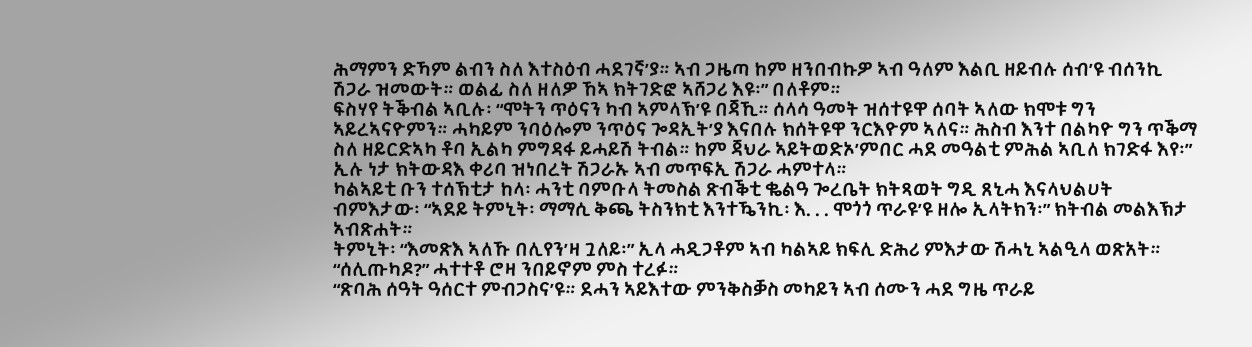ሕማምን ድኻም ልብን ስለ እተስዕብ ሓደገኛ’ያ። ኣብ ጋዜጣ ከም ዘንበብኩዎ ኣብ ዓለም እልቢ ዘይብሉ ሰብ’ዩ ብሰንኪ ሽጋራ ዝመውት። ወልፊ ስለ ዘለዎ ኸኣ ክትገድፎ ኣሸጋሪ እዩ፡” በለቶም።
ፍስሃየ ትቕብል ኣቢሉ፡ “ሞትን ጥዕናን ካብ ኣምላኽ’ዩ በጃኺ። ሰላሳ ዓመት ዝሰተዩዋ ሰባት ኣለው ክሞቱ ግን ኣይረኣናዮምን። ሓካይም ንባዕሎም ንጥዕና ጐዳኢት’ያ እናበሉ ክሰትዩዋ ንርእዮም ኣለና። ሕስብ እንተ በልካዮ ግን ጥቕማ ስለ ዘይርድኣካ ቶባ ኢልካ ምግዳፋ ይሓይሽ ትብል። ከም ጃህራ ኣይትወድኦ’ምበር ሓደ መዓልቲ ምሕል ኣቢለ ክገድፋ እየ፡” ኢሉ ነታ ክትውዳእ ቀሪባ ዝነበረት ሽጋራኡ ኣብ መጥፍኢ ሽጋራ ሓምተላ።
ካልኣይቲ ቡን ተሰኽቲታ ከላ፡ ሓንቲ ባምቡላ ትመስል ጽብቕቲ ቈልዓ ጐረቤት ክትጻወት ግዲ ጸኒሓ እናላህልሀት ብምእታው፡ “ኣደይ ትምኒት፡ ማማሲ ቅጫ ትስንክቲ እንተዄንኪ፡ እ. . . ሞጎጎ ጥራዩ’ዩ ዘሎ ኢላትክን፡” ክትብል መልእኽታ ኣብጽሐት።
ትምኒት፡ “እመጽእ ኣለኹ በሊየን’ዛ ጓለይ፡” ኢላ ሓዲጋቶም ኣብ ካልኣይ ክፍሊ ድሕሪ ምእታው ሽሓኒ ኣልዒላ ወጽአት።
“ሰሊጡካዶ?” ሓተተቶ ሮዛ ንበይኖም ምስ ተረፉ።
“ጽባሕ ሰዓት ዓሰርተ ምብጋስና’ዩ። ደሓን ኣይእተው ምንቅስቓስ መካይን ኣብ ሰሙን ሓደ ግዜ ጥራይ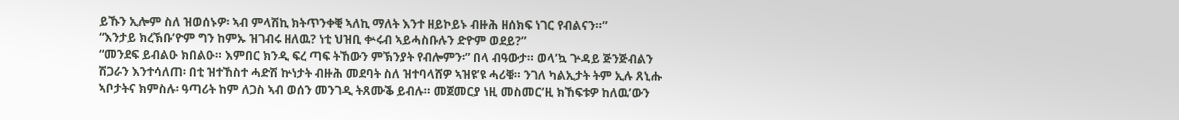ይኹን ኢሎም ስለ ዝወሰኑዎ፡ ኣብ ምላሽኪ ክትጥንቀቒ ኣለኪ ማለት እንተ ዘይኮይኑ ብዙሕ ዘሰክፍ ነገር የብልናን።”
“እንታይ ክረኽቡ’ዮም ግን ከምኡ ዝገብሩ ዘለዉ? ነቲ ህዝቢ ቍሩብ ኣይሓስቡሉን ድዮም ወደይ?”
“መንደፍ ይብልዑ ክበልዑ። እምበር ክንዲ ፍረ ጣፍ ትኸውን ምኽንያት የብሎምን፡” በላ ብዓውታ። ወላ’ኳ ጕዳይ ጅንጅብልን ሽጋራን እንተሳለጠ፡ በቲ ዝተኸስተ ሓድሽ ኵነታት ብዙሕ መደባት ስለ ዝተባላሸዎ ኣዝዩ’ዩ ሓሪቑ። ንገለ ካልኢታት ትም ኢሉ ጸኒሑ ኣቦታትና ክምስሉ፡ ዓጣሪት ከም ለጋስ ኣብ ወሰን መንገዲ ትጸሙቕ ይብሉ። መጀመርያ ነዚ መስመር’ዚ ክኸፍቱዎ ከለዉ’ውን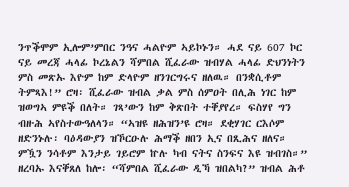ንጥቕሞም ኢሎም’ምበር ንዓና ሓልዮም ኣይኮኑን። ሓደ ናይ 607 ኮር ናይ መረጃ ሓላፊ ኮረኔልን ሻምበል ሺፈራው ዝብሃል ሓላፊ ድህንነትን ምስ መጽኡ እዮም ከም ድላዮም ዘንገርግሩና ዘለዉ። በንቋሲቶም ትምጻእ!” ሮዛ፡ ሺፈራው ዝብል ቃል ምስ ሰምዐት በሊሕ ነገር ከም ዝወግኣ ምዩቕ በለት። ገጻ’ውን ከም ቅጽበት ተቐያየረ። ፍስሃየ ግን ብዙሕ ኣየስተውዓለላን። “ኣዝዩ ዘሕዝን’ዩ ሮዛ። ደቂሃገር ርእሶም ዘድንኑሉ፡ ባዕዳውያን ዝኾርዑሉ ሕማቕ ዘበን ኢና በጺሕና ዘለና። ምዃን ንሳቶም እንታይ ገይሮም ኵሉ ካብ ናትና ስንፍና እዩ ዝብገስ።”
ዘረባኡ እናቐጸለ ከሎ፡ “ሻምበል ሺፈራው ዲኻ ዝበልካ?” ዝብል ሕቶ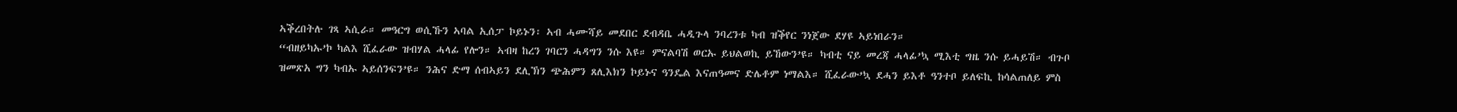ኣቕረበትሉ ገጻ ኣሲራ። መዓርግ ወሲኹን ኣባል ኢሰፓ ኮይኑን፡ ኣብ ሓሙሻይ መደበር ደብዳቤ ሓዲጉላ ንባረንቱ ካብ ዝቕየር ንነጀው ደሃዩ ኣይነበራን።
“ብዘይካኡ’ኮ ካልእ ሺፈራው ዝብሃል ሓላፊ የሎን። ኣብዛ ከረን ገባርን ሓዳግን ንሱ እዩ። ምናልባሽ ወርኡ ይህልወኪ ይኸውን’ዩ። ካብቲ ናይ መረጃ ሓላፊ’ኳ ሚእቲ ግዜ ንሱ ይሓይሽ። ብጉቦ ዝመጽአ ግን ካብኡ ኣይሰንፍን’ዩ። ንሕና ድማ ሰብኣይን ደሊኽን ጭሕምን ጸሊእክን ኮይኑና ዓንዴል እናጠዓመና ድሌቶም ነማልእ። ሺፈራው’ኳ ደሓን ይእቶ ዓንተቦ ይለፍኪ ከሳልጠለይ ምስ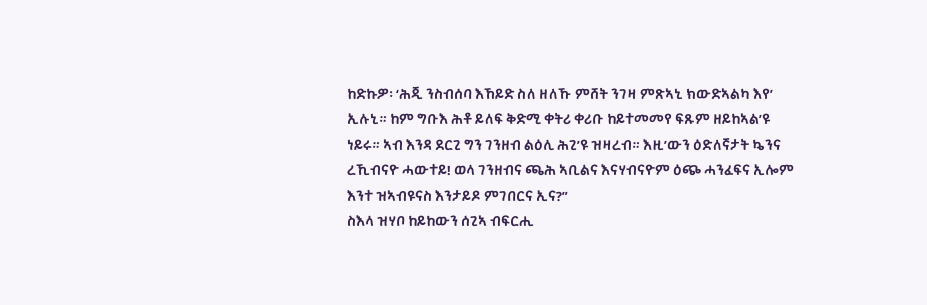ከድኩዎ፡ ‘ሕጂ ንስብሰባ እኸይድ ስለ ዘለኹ ምሸት ንገዛ ምጽኣኒ ክውድኣልካ እየ’ ኢሉኒ። ከም ግቡእ ሕቶ ይለፍ ቅድሚ ቀትሪ ቀሪቡ ከይተመመየ ፍጹም ዘይከኣል’ዩ ነይሩ። ኣብ እንዳ ደርጊ ግን ገንዘብ ልዕሊ ሕጊ’ዩ ዝዛረብ። እዚ’ውን ዕድለኛታት ኴንና ረኺብናዮ ሓውተይ! ወላ ገንዘብና ጫሕ ኣቢልና እናሃብናዮም ዕጭ ሓንፈፍና ኢሎም እንተ ዝኣብዩናስ እንታይዶ ምገበርና ኢና?”
ስእላ ዝሃቦ ከይከውን ሰጊኣ ብፍርሒ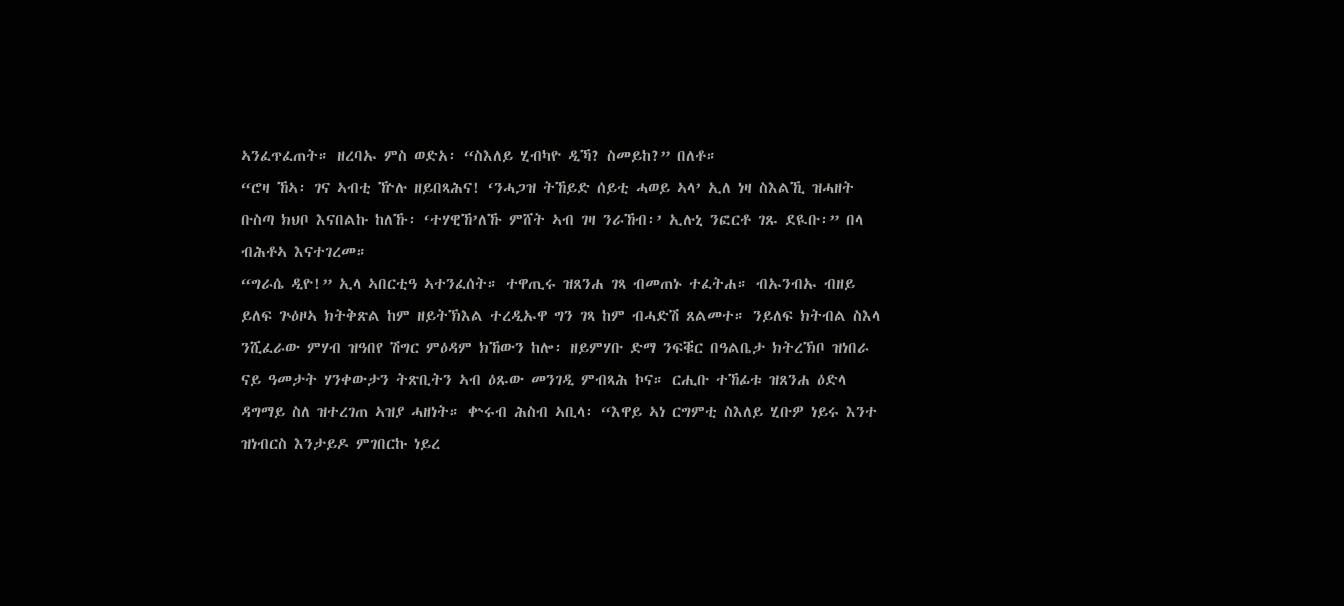ኣንፈጥፈጠት። ዘረባኡ ምስ ወድአ፡ “ስእለይ ሂብካዮ ዲኻ? ስመይከ?” በለቶ።
“ሮዛ ኸኣ፡ ገና ኣብቲ ዅሉ ዘይበጻሕና! ‘ንሓጋዝ ትኸይድ ሰይቲ ሓወይ ኣላ’ ኢለ ነዛ ስእልኺ ዝሓዘት ቡስጣ ክህቦ እናበልኩ ከለኹ፡ ‘ተሃዊኸ’ለኹ ምሸት ኣብ ገዛ ንራኸብ፡’ ኢሉኒ ንፎርቶ ገጹ ደዪቡ፡” በላ ብሕቶኣ እናተገረመ።
“ግራሴ ዲዮ!” ኢላ ኣበርቲዓ ኣተንፈሰት። ተዋጢሩ ዝጸንሐ ገጻ ብመጠኑ ተፈትሐ። ብኡንብኡ ብዘይ ይለፍ ጕዕዞኣ ክትቅጽል ከም ዘይትኽእል ተረዲኡዋ ግን ገጻ ከም ብሓድሽ ጸልመተ። ንይለፍ ክትብል ስእላ ንሺፈራው ምሃብ ዝዓበየ ሽግር ምዕዳም ክኸውን ከሎ፡ ዘይምሃቡ ድማ ንፍቑር በዓልቤታ ክትረኽቦ ዝነበራ ናይ ዓመታት ሃንቀውታን ትጽቢትን ኣብ ዕጹው መንገዲ ምብጻሕ ኮና። ርሒቡ ተኸፊቱ ዝጸንሐ ዕድላ ዳግማይ ስለ ዝተረገጠ ኣዝያ ሓዘነት። ቍሩብ ሕስብ ኣቢላ፡ “እዋይ ኣነ ርግምቲ ስእለይ ሂቡዎ ነይሩ እንተ ዝነብርስ እንታይዶ ምገበርኩ ነይረ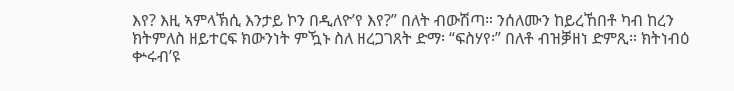እየ? እዚ ኣምላኽሲ እንታይ ኮን በዲለዮ’የ እየ?” በለት ብውሽጣ። ንሰለሙን ከይረኸበቶ ካብ ከረን ክትምለስ ዘይተርፍ ክውንነት ምዃኑ ስለ ዘረጋገጸት ድማ፡ “ፍስሃየ፡” በለቶ ብዝቓዘነ ድምጺ። ክትነብዕ ቍሩብ’ዩ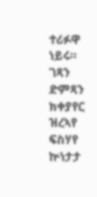ተሪፉዋ ነይሩ።
ገጻን ድምጻን ክቀያየር ዝረኣየ ፍስሃየ ኵነታታ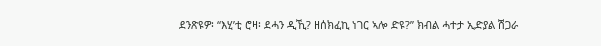ደንጽዩዎ፡ “እሂ’ቲ ሮዛ፡ ደሓን ዲኺ? ዘሰክፈኪ ነገር ኣሎ ድዩ?” ክብል ሓተታ ኢድያል ሽጋራ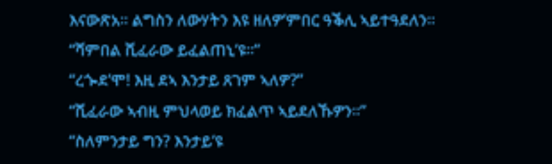እናውጽአ። ልግስን ለውሃትን እዩ ዘለዎ’ምበር ዓቕሊ ኣይተዓደለን።
“ሻምበል ሺፈራው ይፈልጠኒ’ዩ።”
“ረጐደ’ሞ! እዚ ደኣ እንታይ ጸገም ኣለዎ?”
“ሺፈራው ኣብዚ ምህላወይ ክፈልጥ ኣይደለኹዎን።”
“ስለምንታይ ግን? እንታይ’ዩ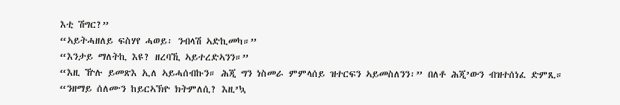እቲ ሽግር?”
“ኣይትሓዘለይ ፍስሃየ ሓወይ፡ ንብላሽ ኣድኪመካ።”
“እንታይ ማለትኪ እዩ? ዘረባኺ ኣይተረድኣንን።”
“እዚ ዅሉ ይመጽእ ኢለ ኣይሓሰብኩን። ሕጂ ግን ነስመራ ምምላሰይ ዝተርፍን ኣይመስለንን፡” በለቶ ሕጂ’ውን ብዝተሰነፈ ድምጺ።
“ንዘማይ ሰለሙን ከይርኣኽዮ ክትምለሲ? እዚ’ኳ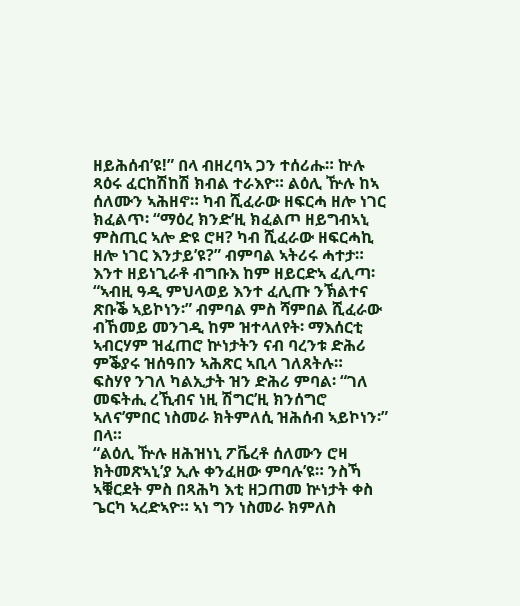ዘይሕሰብ’ዩ!” በላ ብዘረባኣ ጋን ተሰሪሑ። ኵሉ ጻዕሩ ፈርከሽከሽ ክብል ተራእዮ። ልዕሊ ዅሉ ከኣ ሰለሙን ኣሕዘኖ። ካብ ሺፈራው ዘፍርሓ ዘሎ ነገር ክፈልጥ፡ “ማዕረ ክንድ’ዚ ክፈልጦ ዘይግብኣኒ ምስጢር ኣሎ ድዩ ሮዛ? ካብ ሺፈራው ዘፍርሓኪ ዘሎ ነገር እንታይ’ዩ?” ብምባል ኣትሪሩ ሓተታ።
እንተ ዘይነጊራቶ ብግቡእ ከም ዘይርድኣ ፈሊጣ፡ “ኣብዚ ዓዲ ምህላወይ እንተ ፈሊጡ ንኽልተና ጽቡቕ ኣይኮነን፡” ብምባል ምስ ሻምበል ሺፈራው ብኸመይ መንገዲ ከም ዝተላለየት፡ ማእሰርቲ ኣብርሃም ዝፈጠሮ ኵነታትን ናብ ባረንቱ ድሕሪ ምቕያሩ ዝሰዓበን ኣሕጽር ኣቢላ ገለጸትሉ።
ፍስሃየ ንገለ ካልኢታት ዝን ድሕሪ ምባል፡ “ገለ መፍትሒ ረኺብና ነዚ ሽግር’ዚ ክንሰግሮ ኣለና’ምበር ነስመራ ክትምለሲ ዝሕሰብ ኣይኮነን፡” በላ።
“ልዕሊ ዅሉ ዘሕዝነኒ ፖቬረቶ ሰለሙን ሮዛ ክትመጽኣኒ’ያ ኢሉ ቀንፈዘው ምባሉ’ዩ። ንስኻ ኣቑርደት ምስ በጻሕካ እቲ ዘጋጠመ ኵነታት ቀስ ጌርካ ኣረድኣዮ። ኣነ ግን ነስመራ ክምለስ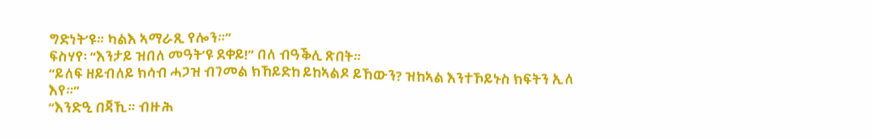ግድነት’ዩ። ካልእ ኣማራጺ የሎን።”
ፍስሃየ፡ “እንታይ ዝበለ መዓት’ዩ ደቀይ!” በለ ብዓቕሊ ጽበት።
“ይለፍ ዘይብለይ ክሳብ ሓጋዝ ብገመል ክኸይድከ ይከኣልዶ ይኸውን? ዝከኣል እንተኾይኑስ ክፍትን ኢለ እየ።”
“እንድዒ በጃኺ። ብዙሕ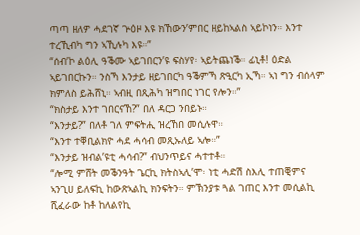ጣጣ ዘለዎ ሓደገኛ ጕዕዞ እዩ ክኸውን’ምበር ዘይከኣልስ ኣይኮነን። እንተ ተረኺብካ ግን ኣኺሉካ እዩ።”
“ሰብ’ኮ ልዕሊ ዓቕሙ ኣይገበርን’ዩ ፍስሃየ፡ ኣይትጨነቕ። ፊኒቶ! ዕድል ኣይገበርኩን። ንስኻ እንታይ ዘይገበርካ ዓቕምኻ ጽዒርካ ኢኻ። ኣነ ግን ብሰላም ክምለስ ይሕሸኒ። ኣብዚ በጺሕካ ዝግበር ነገር የሎን።”
“ክስታይ እንተ ገበርናኸ?” በለ ዳርጋ ንበይኑ።
“እንታይ?” በለቶ ገለ ምፍትሒ ዝረኸበ መሲሉዋ።
“እንተ ተቐቢልክዮ ሓደ ሓሳብ መጺኡለይ ኣሎ።”
“እንታይ ዝብል’ዩቲ ሓሳብ?” ብህንጥይና ሓተተቶ።
“ሎሚ ምሸት መቕንዓት ጌርኪ ክትስኣሊ’ሞ፡ ነቲ ሓድሽ ስእሊ ተጠቒምና ኣንጊሀ ይለፍኪ ከውጽኣልኪ ክንፍትን። ምኽንያቱ ጓል ገጠር እንተ መሲልኪ ሺፈራው ከቶ ከለልየኪ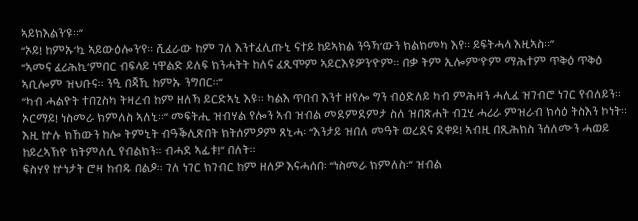ኣይክእልን’ዩ።”
“ኦይ! ከምኡ’ኳ ኣይውዕሎን’የ። ሺፈራው ከም ገለ እንተፈሊጡኒ ናተይ ከይኣክል ንዓኻ’ውን ክልክመካ እየ። ይፍትሓላ እዚኣስ።”
“ኣመና ፈሪሕኪ’ምበር ብፍላይ ነዋልድ ይለፍ ክንሓትት ከለና ፈጺሞም ኣይርእዩዎን’ዮም። በቃ ትም ኢሎም’ዮም ማሕተም ጥቅዕ ጥቅዕ ኣቢሎም ዝህቡና። ንዒ በጃኺ ከምኡ ንግበር።”
“ካብ ሓልዮት ተበጊስካ ትዛረብ ከም ዘለኻ ይርድኣኒ እዩ። ካልእ ጥበብ እንተ ዘየሎ ግን ብዕድለይ ካብ ምሕዛን ሓሊፈ ዝገብሮ ነገር የብለይን። ኦርማይ! ነስመራ ክምለስ ኣለኒ።” መፍትሒ ዝብሃል የሎን ኣብ ዝብል መደምደምታ ስለ ዝበጽሐት ብጓሂ ሓሪራ ምዝራብ ክሳዕ ትስእን ኮነት።
እዚ ኵሉ ክኸውን ከሎ ትምኒት ብዓቕሊጽበት ክትሰምዖም ጸኒሓ፡ “እንታይ ዝበለ መዓት ወረደና ደቀይ! ኣብዚ በጺሕክስ ንሰለሙን ሓወይ ከይረኣኽዮ ክትምለሲ የብልክን። ብሓደ ኣፊቱ!” በለት።
ፍስሃየ ኵነታት ሮዛ ከብዱ በልዖ። ገለ ነገር ክገብር ከም ዘለዎ እናሓሰበ፡ “ነስመራ ክምለስ፡” ዝብል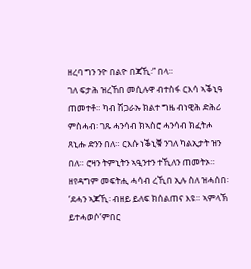ዘረባ ግን ንዮ በልዮ በጃኺ፡” በላ።
ገለ ፍታሕ ዝረኸበ መሲሉዋ ብተስፋ ርእሳ ኣቕኒዓ ጠመተቶ። ካብ ሽጋራኡ ክልተ ግዜ ብነዊሕ ድሕሪ ምስሓብ፡ ገጹ ሓንሳብ ክኣስሮ ሓንሳብ ክፈትሖ ጸኒሑ ድንን በለ። ርእሱ ነቕኒቑ ንገለ ካልኢታት ዝን በለ። ሮዛን ትምኒትን ኣዒንተን ተኺለን ጠመትኦ። ዘየዳግም መፍትሒ ሓሳብ ረኺበ ኢሉ ስለ ዝሓሰበ፡ ‘ደሓን ኣጆኺ፡ ብዘይ ይለፍ ክሰልጠና እዩ። ኣምላኽ ይተሓወሶ’ምበር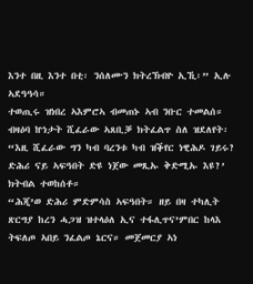እንተ በዚ እንተ በቲ፡ ንሰለሙን ክትረኽብዮ ኢኺ፡” ኢሉ ኣደዓዓሳ።
ተወጢሩ ዝነበረ ኣእምሮኣ ብመጠኑ ኣብ ንቡር ተመልሰ። ብዛዕባ ኵነታት ሺፈራው ኣጸቢቓ ክትፈልጥ ስለ ዝደለየት፡ “እዚ ሺፈራው ግን ካብ ባረንቱ ካብ ዝቕየር ነዊሕዶ ገይሩ? ድሕሪ ናይ ኣፍዓበት ድዩ ነጀው መጺኡ ቅድሚኡ እዩ?’ ክትብል ተወከሰቶ።
“ሕጂ’ወ ድሕሪ ምድምሳስ ኣፍዓበት። ዘይ በዛ ተካሊት ጽርግያ ከረን ሓጋዝ ዝተላዕለ ኢና ተፋሊጥና’ምበር ከላእ ትፍለጦ ኣበይ ንፈልጦ ኔርና። መጀመርያ ኣነ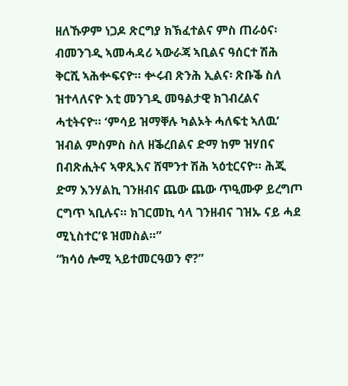ዘለኹዎም ነጋዶ ጽርግያ ክኽፈተልና ምስ ጠራዕና፡ ብመንገዲ ኣመሓዳሪ ኣውራጃ ኣቢልና ዓሰርተ ሽሕ ቅርሺ ኣሕቍፍናዮ። ቍሩብ ጽንሕ ኢልና፡ ጽቡቕ ስለ ዝተላለናዮ እቲ መንገዲ መዓልታዊ ክገብረልና ሓቲትናዮ። ‘ምሳይ ዝማቐሉ ካልኦት ሓለፍቲ ኣለዉ’ ዝብል ምስምስ ስለ ዘቕረበልና ድማ ከም ዝሃበና በብጽሒትና ኣዋጺእና ሸሞንተ ሽሕ ኣዕቲርናዮ። ሕጂ ድማ እንሃልኪ ገንዘብና ጨው ጨው ጥዒሙዎ ይረግጦ ርግጥ ኣቢሉና። ክገርመኪ ሳላ ገንዘብና ገዝኡ ናይ ሓደ ሚኒስተር’ዩ ዝመስል።”
“ክሳዕ ሎሚ ኣይተመርዓወን ኖ?”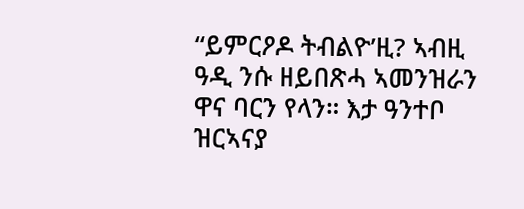“ይምርዖዶ ትብልዮ’ዚ? ኣብዚ ዓዲ ንሱ ዘይበጽሓ ኣመንዝራን ዋና ባርን የላን። እታ ዓንተቦ ዝርኣናያ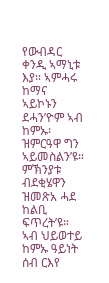የውብዳር ቀንዲ ኣማኒቱ እያ። ኣምሓሩ ከማና ኣይኮኑን ደሓን’ዮም ኣብ ከምኡ፡ ዝምርዓዋ ግን ኣይመስልን’ዩ። ምኽንያቱ ብደቂሄዋን ዝመጽአ ሓደ ከልቢ ፍጥረት’ዩ። ኣብ ህይወተይ ከምኡ ዓይነት ሰብ ርእየ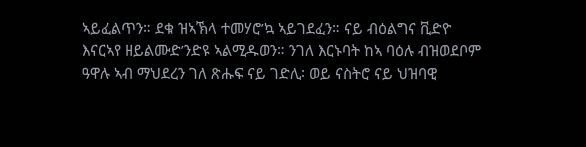ኣይፈልጥን። ደቁ ዝኣኽላ ተመሃሮ’ኳ ኣይገደፈን። ናይ ብዕልግና ቪድዮ እናርኣየ ዘይልሙድ’ንድዩ ኣልሚዱወን። ንገለ እርኑባት ከኣ ባዕሉ ብዝወደቦም ዓዋሉ ኣብ ማህደረን ገለ ጽሑፍ ናይ ገድሊ፡ ወይ ናስትሮ ናይ ህዝባዊ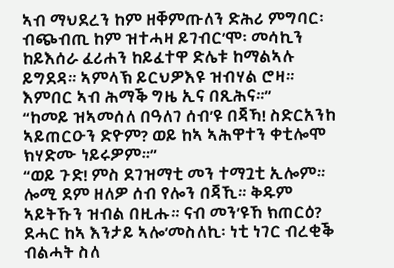ኣብ ማህደረን ከም ዘቐምጡለን ድሕሪ ምግባር፡ ብጭብጢ ከም ዝተሓዛ ይገብር’ሞ፡ መሳኪን ከይእሰራ ፈሪሐን ከይፈተዋ ድሌቱ ከማልኣሉ ይግደዳ። ኣምላኽ ይርህዎእዩ ዝብሃል ሮዛ። እምበር ኣብ ሕማቕ ግዜ ኢና በጺሕና።”
“ከመይ ዝኣመሰለ በዓለገ ሰብ’ዩ በጃኻ! ስድርአንከ ኣይጠርዑን ድዮም? ወይ ከኣ ኣሕዋተን ቀቲሎሞ ክሃድሙ ነይሩዎም።”
“ወይ ጉድ! ምስ ደገዝማቲ መን ተማጓቲ ኢሎም። ሎሚ ደም ዘለዎ ሰብ የሎን በጃኺ። ቅዱም ኣይትኹን ዝብል በዚሑ። ናብ መን’ዩኸ ክጠርዕ? ደሓር ከኣ እንታይ ኣሎ’መስለኪ፡ ነቲ ነገር ብረቂቕ ብልሓት ስለ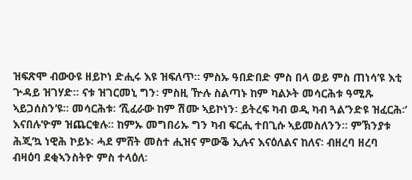ዝፍጽሞ ብውዑዩ ዘይኮነ ድሒሩ እዩ ዝፍለጥ። ምስኡ ዓበድበድ ምስ በላ ወይ ምስ ጠነሳ’ዩ እቲ ጕዳይ ዝገሃድ። ናቱ ዝገርመኒ ግን፡ ምስዚ ዅሉ ስልጣኑ ከም ካልኦት መሳርሕቱ ዓሚጹ ኣይጋሰስን’ዩ። መሳርሕቱ፡ ‘ሺፈራው ከም ሽሙ ኣይኮነን፡ ይትረፍ ካብ ወዲ ካብ ጓል’ንድዩ ዝፈርሕ፡’ እናበሉ’ዮም ዝጨርቁሉ። ከምኡ መግበሪኡ ግን ካብ ፍርሒ ተበጊሱ ኣይመስለንን። ምኽንያቱ ሕጂ’ኳ ነዊሕ ኮይኑ፡ ሓደ ምሸት መስተ ሒዝና ምውቕ ኢሉና እናዕለልና ከለና፡ ብዘረባ ዘረባ ብዛዕባ ደቂኣንስትዮ ምስ ተላዕለ፡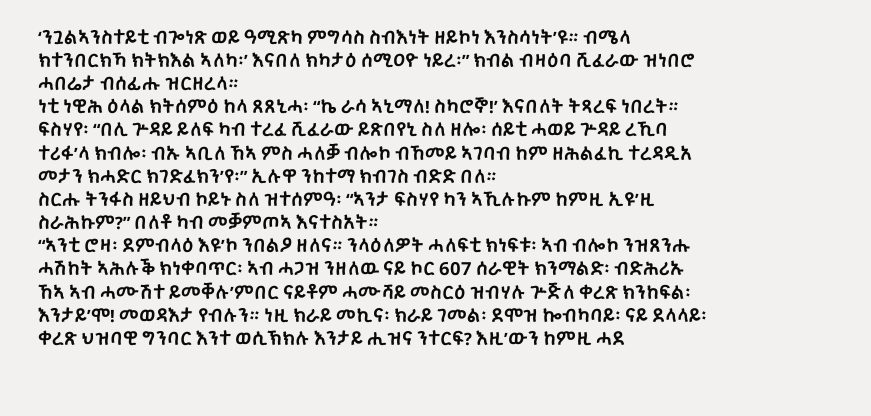‘ንጓልኣንስተይቲ ብጐነጽ ወይ ዓሚጽካ ምግሳስ ስብእነት ዘይኮነ እንስሳነት’ዩ። ብሜላ ክተንበርክኻ ክትክእል ኣለካ፡’ እናበለ ክካታዕ ሰሚዐዮ ነይረ፡” ክብል ብዛዕባ ሺፈራው ዝነበሮ ሓበሬታ ብሰፊሑ ዝርዘረላ።
ነቲ ነዊሕ ዕላል ክትሰምዕ ከላ ጸጸኒሓ፡ “ኬ ራሳ ኣኒማለ! ስካሮኞ!’ እናበለት ትጻረፍ ነበረት። ፍስሃየ፡ “በሊ ጕዳይ ይለፍ ካብ ተረፈ ሺፈራው ይጽበየኒ ስለ ዘሎ፡ ሰይቲ ሓወይ ጕዳይ ረኺባ ተሪፋ’ላ ክብሎ፡ ብኡ ኣቢለ ኸኣ ምስ ሓለቓ ብሎኮ ብኸመይ ኣገባብ ከም ዘሕልፈኪ ተረዳዲአ መታን ክሓድር ክገድፈክን’የ፡” ኢሉዋ ንከተማ ክብገስ ብድድ በለ።
ስርሑ ትንፋስ ዘይህብ ኮይኑ ስለ ዝተሰምዓ፡ “ኣንታ ፍስሃየ ካን ኣኺሉኩም ከምዚ ኢዩ’ዚ ስራሕኩም?” በለቶ ካብ መቓምጦኣ እናተስአት።
“ኣንቲ ሮዛ፡ ደምብላዕ እዩ’ኮ ንበልዖ ዘለና። ንላዕለዎት ሓለፍቲ ክነፍቱ፡ ኣብ ብሎኮ ንዝጸንሑ ሓሽከት ኣሕሉቕ ክነቀባጥር፡ ኣብ ሓጋዝ ንዘለዉ ናይ ኮር 607 ሰራዊት ክንማልድ፡ ብድሕሪኡ ኸኣ ኣብ ሓሙሽተ ይመቐሉ’ምበር ናይቶም ሓሙሻይ መስርዕ ዝብሃሉ ጕጅለ ቀረጽ ክንከፍል፡ እንታይ’ሞ! መወዳእታ የብሉን። ነዚ ክራይ መኪና፡ ክራይ ገመል፡ ደሞዝ ኰብካባይ፡ ናይ ደላላይ፡ ቀረጽ ህዝባዊ ግንባር እንተ ወሲኽክሉ እንታይ ሒዝና ንተርፍ? እዚ’ውን ከምዚ ሓደ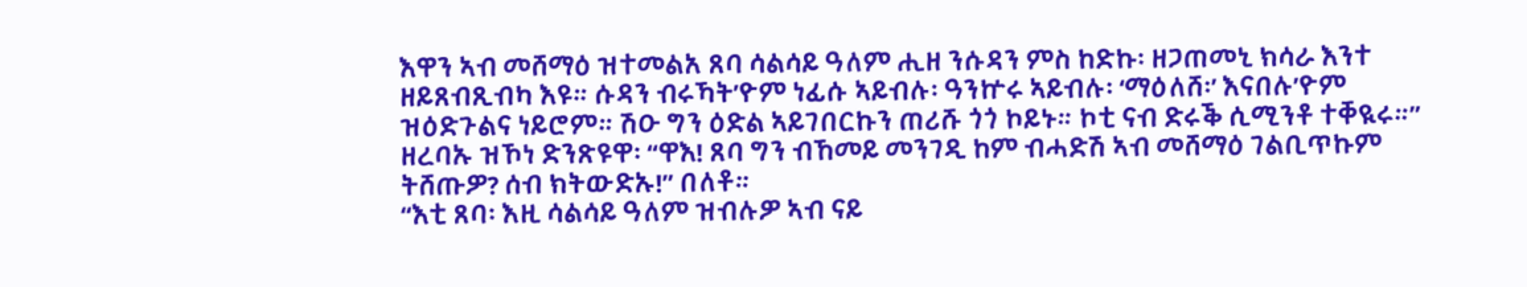እዋን ኣብ መሸማዕ ዝተመልአ ጸባ ሳልሳይ ዓለም ሒዘ ንሱዳን ምስ ከድኩ፡ ዘጋጠመኒ ክሳራ እንተ ዘይጸብጺብካ እዩ። ሱዳን ብሩኻት’ዮም ነፊሱ ኣይብሉ፡ ዓንኵሩ ኣይብሉ፡ ‘ማዕለሸ፡’ እናበሉ’ዮም ዝዕድጉልና ነይሮም። ሽዑ ግን ዕድል ኣይገበርኩን ጠሪሹ ጎጎ ኮይኑ። ኮቲ ናብ ድሩቕ ሲሚንቶ ተቐዪሩ።”
ዘረባኡ ዝኾነ ድንጽዩዋ፡ “ዋእ! ጸባ ግን ብኸመይ መንገዲ ከም ብሓድሽ ኣብ መሸማዕ ገልቢጥኩም ትሸጡዎ? ሰብ ክትውድኡ!” በለቶ።
“እቲ ጸባ፡ እዚ ሳልሳይ ዓለም ዝብሉዎ ኣብ ናይ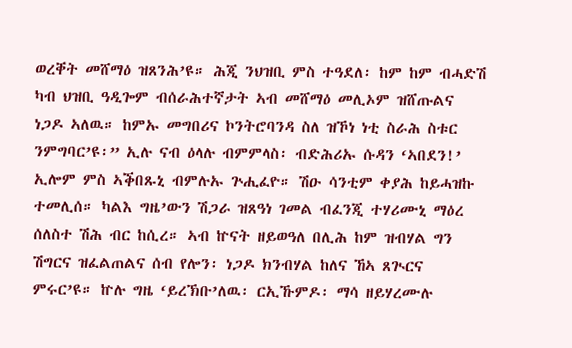ወረቐት መሸማዕ ዝጸንሕ’ዩ። ሕጂ ንህዝቢ ምስ ተዓደለ፡ ከም ከም ብሓድሽ ካብ ህዝቢ ዓዲጐም ብሰራሕተኛታት ኣብ መሸማዕ መሊኦም ዝሸጡልና ነጋዶ ኣለዉ። ከምኡ መግበሪና ኮንትሮባንዳ ስለ ዝኾነ ነቲ ስራሕ ስቱር ንምግባር’ዩ፡” ኢሉ ናብ ዕላሉ ብምምላስ፡ ብድሕሪኡ ሱዳን ‘ኣበደን!’ ኢሎም ምስ ኣቕበጹኒ ብምሉኡ ጕሒፈዮ። ሽዑ ሳንቲም ቀያሕ ከይሓዝኩ ተመሊሰ። ካልእ ግዜ’ውን ሽጋራ ዝጸዓነ ገመል ብፈንጂ ተሃሪሙኒ ማዕረ ሰለስተ ሽሕ ብር ከሲረ። ኣብ ኵናት ዘይወዓለ በሊሕ ከም ዝብሃል ግን ሽግርና ዝፈልጠልና ሰብ የሎን፡ ነጋዶ ክንብሃል ከለና ኸኣ ጸጒርና ምሩር’ዩ። ኵሉ ግዜ ‘ይረኽቡ’ለዉ፡ ርኢኹምዶ፡ ማሳ ዘይሃረሙሉ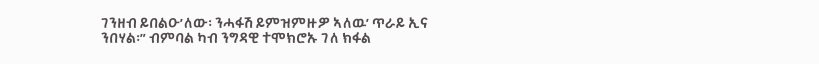ገንዘብ ይበልዑ’ለው፡ ንሓፋሽ ይምዝምዙዎ ኣለዉ’ ጥራይ ኢና ንበሃል፡” ብምባል ካብ ንግዳዊ ተሞክሮኡ ገለ ክፋል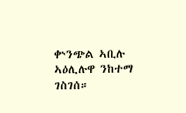ቍንጭል ኣቢሉ ኣዕሊሉዋ ንከተማ ገስገሰ።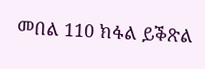መበል 110 ክፋል ይቕጽል